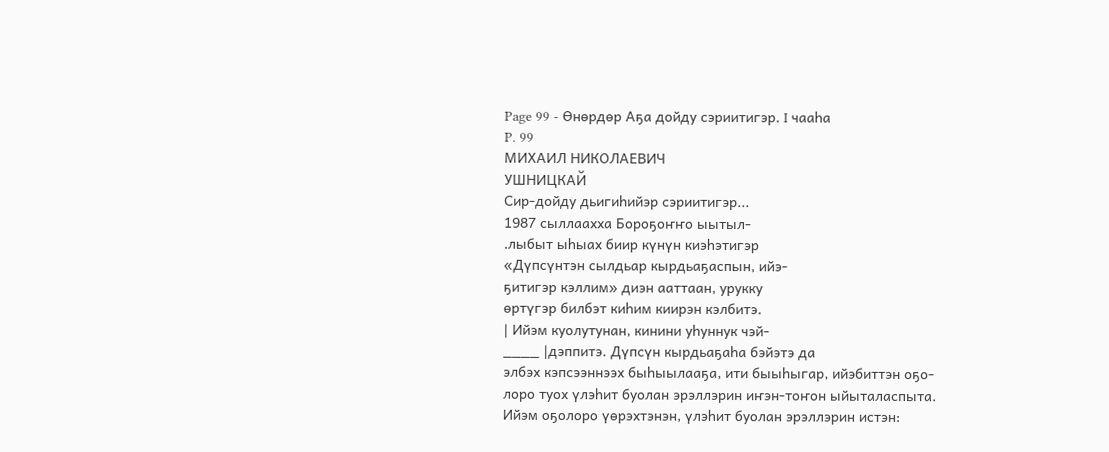Page 99 - Өнөрдөр Аҕа дойду сэриитигэр. I чааһа
P. 99
МИХАИЛ НИКОЛАЕВИЧ
УШНИЦКАЙ
Сир-дойду дьигиһийэр сэриитигэр...
1987 сыллаахха Бороҕоҥҥо ыытыл-
.лыбыт ыһыах биир күнүн киэһэтигэр
«Дүпсүнтэн сылдьар кырдьаҕаспын, ийэ-
ҕитигэр кэллим» диэн ааттаан, урукку
өртүгэр билбэт киһим киирэн кэлбитэ.
| Ийэм куолутунан, кинини уһуннук чэй-
____ |дэппитэ. Дүпсүн кырдьаҕаһа бэйэтэ да
элбэх кэпсээннээх быһыылааҕа, ити быыһыгар, ийэбиттэн оҕо-
лоро туох үлэһит буолан эрэллэрин иҥэн-тоҥон ыйыталаспыта.
Ийэм оҕолоро үөрэхтэнэн, үлэһит буолан эрэллэрин истэн: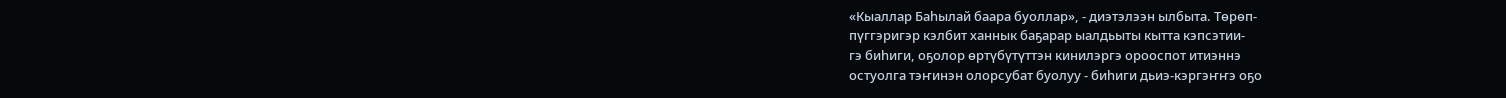«Кыаллар Баһылай баара буоллар», - диэтэлээн ылбыта. Төрөп-
пүггэригэр кэлбит ханнык баҕарар ыалдьыты кытта кэпсэтии-
гэ биһиги, оҕолор өртүбүтүттэн кинилэргэ орооспот итиэннэ
остуолга тэҥинэн олорсубат буолуу - биһиги дьиэ-кэргэҥҥэ оҕо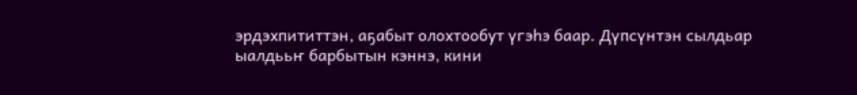эрдэхпититтэн, аҕабыт олохтообут үгэһэ баар. Дүпсүнтэн сылдьар
ыалдььҥ барбытын кэннэ, кини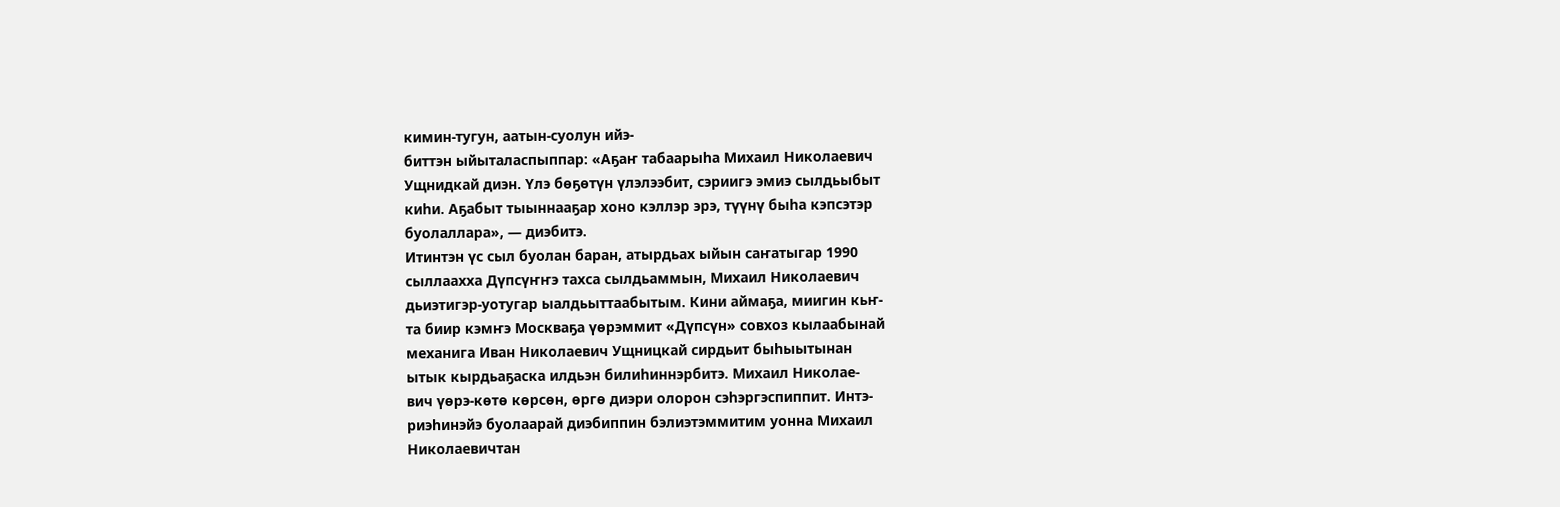кимин-тугун, аатын-суолун ийэ-
биттэн ыйыталаспыппар: «Аҕаҥ табаарыһа Михаил Николаевич
Ущнидкай диэн. Үлэ бөҕөтүн үлэлээбит, сэриигэ эмиэ сылдьыбыт
киһи. Аҕабыт тыыннааҕар хоно кэллэр эрэ, түүнү быһа кэпсэтэр
буолаллара», — диэбитэ.
Итинтэн үс сыл буолан баран, атырдьах ыйын саҥатыгар 1990
сыллаахха Дүпсүҥҥэ тахса сылдьаммын, Михаил Николаевич
дьиэтигэр-уотугар ыалдьыттаабытым. Кини аймаҕа, миигин кьҥ-
та биир кэмҥэ Москваҕа үөрэммит «Дүпсүн» совхоз кылаабынай
механига Иван Николаевич Ущницкай сирдьит быһыытынан
ытык кырдьаҕаска илдьэн билиһиннэрбитэ. Михаил Николае-
вич үөрэ-көтө көрсөн, өргө диэри олорон сэһэргэспиппит. Интэ-
риэһинэйэ буолаарай диэбиппин бэлиэтэммитим уонна Михаил
Николаевичтан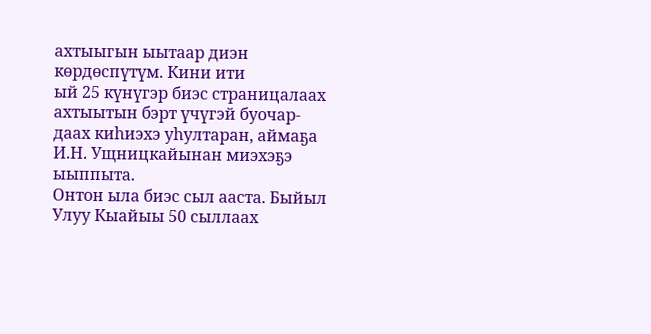ахтыыгын ыытаар диэн көрдөспүтүм. Кини ити
ый 25 күнүгэр биэс страницалаах ахтыытын бэрт үчүгэй буочар-
даах киһиэхэ уһултаран, аймаҕа И.Н. Ущницкайынан миэхэҕэ
ыыппыта.
Онтон ыла биэс сыл ааста. Быйыл Улуу Кыайыы 50 сыллаах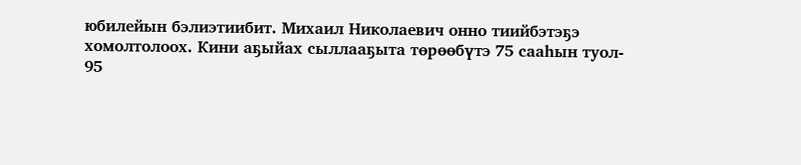юбилейын бэлиэтиибит. Михаил Николаевич онно тиийбэтэҕэ
хомолтолоох. Кини аҕыйах сыллааҕыта төрөөбүтэ 75 сааһын туол-
95